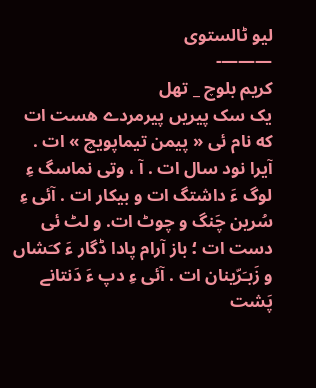لیو ٹالستوی
———-
کریم بلوچ _ تهل
یک سک پیریں پیرمردے هست ات که نام ئی « پیمن تیماپویچ » ات . آیرا نود سال ات . آ ، وتی نماسگ ءِ لوگ ءَ داشتگ ات و بیکار ات . آئی ءِ سُرین چَنگ و چوٹ ات. و لٹ ئی دست ات ؛ باز آرام پادا ڈگار ءَ کـَشاں و زَبـَرّینان ات . آئی ءِ دپ ءَ دَنتانے پَشت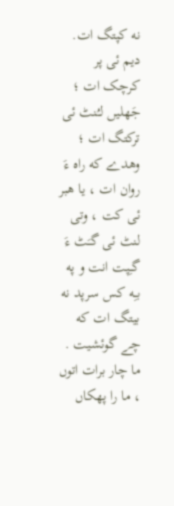نه کپتگ ات. دیم ئی پر کرچک ات ؛ جَهلیں لـُـنٹ ئی ترکتگ ات ؛ وهدے که راه ءَ روان ات ، یا هبر ئی کت ، وتی لنٹ ئی گـَٹ ءَ گـِپت انت و په بـِه کس سرپد نه بیتگ ات که چے گوئشیت .
ما چار برات اتوں ، ما را پهکاں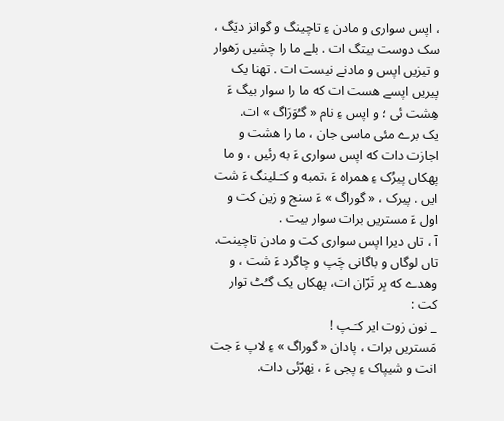، اپس سواری و مادن ءِ تاچینگ و گوانز دیَگ ، سک دوست بیتگ ات . بلے ما را چشیں رَهوار و تیزیں اپس و مادنے نیست ات . تهنا یک پیریں اپسے هست ات که ما را سوار بیگ ءَ هِشت ئی ؛ و اپس ءِ نام « گـُوَرَاگ » ات.
یک برے مئی ماسی جان ، ما را هشت و اجازت دات که اپس سواری ءَ به رئیں ، و ما پهکاں پیرُک ءِ همراه ءَ ،تمبه و کـَـلینگ ءَ شت ایں . پیرک ، « گوراگ » ءَ سنج و زین کت و اول ءَ مستریں برات سوار بیت .
آ ، تاں دیرا اپس سواری کت و مادن تاچینت. تاں لوگاں و باگانی چَپ و چاگرد ءَ شت ، و وهدے که بِر تَرّان ات، پهکاں یک گـُٹ توار کت :
_ نون زوت ایر کـَـپ !
مَستریں برات ، پادان « گوراگ » ءِ لاپ ءَ جت انت و شیپاک ءِ پجی ءَ ، نِهرّئی دات.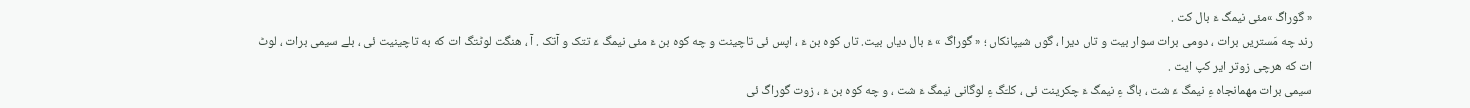« گوراگ »مئی نیمگ ءَ بال کت .
رند چه مَستریں برات ، دومی برات سوار بیت و تاں دیرا ، گوں شیپانکاں ؛ « گوراگ » ءَ بال دیاں بیت. تاں کوه بن ءَ ، اپس ئی تاچینت و چه کوه بن ءَ مئی نیمگ ءَ تتک و آتک . آ ، هنگت لوٹتگ ات که به تاچینیت ئی ، بلے سیمی برات ، لوٹ ات که هرچی زوتر ایر کپ ایت .
سیمی برات مهمانجاه ءِ نیمگ ءَ شت ، باگ ءِ نیمگ ءَ چکرینت ئی ، کلـّگ ءِ لوگانی نیمگ ءَ شت ، و چه کوه بن ءَ ، زوت گوراگ ئی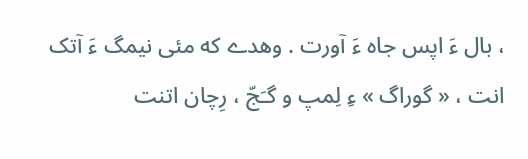، بال ءَ اپس جاه ءَ آورت . وهدے که مئی نیمگ ءَ آتک انت ، « گوراگ » ءِ لِمپ و گـَجّ ، رِچان اتنت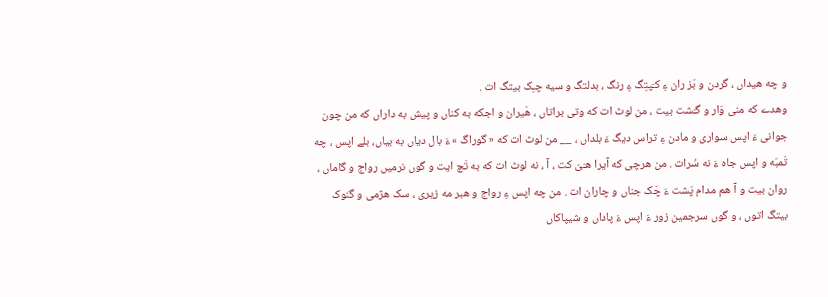و چه هیداں ، گردن و بَز ران ءِ کـَپتِگ ءِ رنگ ، بدلتگ و سیه چـِک بیتگ ات .
وهدے که منی وَار و گـَشت بیت ، من لوٹ ات که وتی براتاں ، هَیران و اجکه به کناں و پیش به داراں که من چون جوانی ءَ اپس سواری و مادن ءِ تراس دیگ ءَ بلداں ، __ من لوٹ ات که « گوراگ » ءَ بال دیاں به بیاں، بلے اپس ، چه تَمبَه و اپس جاه ءَ نه سُرات . من هرچی که آیرا هـَیّ کت ، آ ، نه لوٹ ات که به تَچ ایت و گوں نرمیں رواج و گاماں ، روان بیت و آ هم مدام پَشت ءَ چَک جناں و چاران ات . من چه اپس ءِ رواج و هبر مه زیری ، سک هژمی و گنوک بیتگ اتوں ، و گوں سرجمین زور ءَ اپس ءَ پاداں و شیپاکاں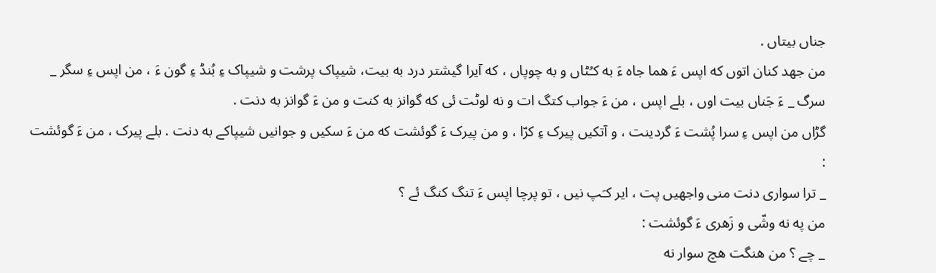جناں بیتاں .
من جهد کنان اتوں که اپس ءَ هما جاه ءَ به کـُٹاں و به چوپاں ، که آیرا گیشتر درد به بیت، شیپاک پرشت و شیپاک ءِ بُنڈ ءِ گون ءَ ، من اپس ءِ سگر _ سرگ _ ءَ جَناں بیت اوں ، بلے اپس ، من ءَ جواب کتگ ات و نه لوٹت ئی که گوانز به کنت و من ءَ گوانز به دنت .
گڑاں من اپس ءِ سرا پُشت ءَ گردینت ، و آتکیں پیرک ءِ کرّا ، و من پیرک ءَ گوئشت که من ءَ سکیں و جوانیں شیپاکے به دنت . بلے پیرک ، من ءَ گوئشت :
_ ترا سواری دنت منی واجهیں پت ، ایر کـَپ نیں ، تو پرچا اپس ءَ تنگ کنگ ئے ؟
من په نه وشّی و زَهری ءَ گوئشت :
_ چے ؟ من هنگت هچ سوار نه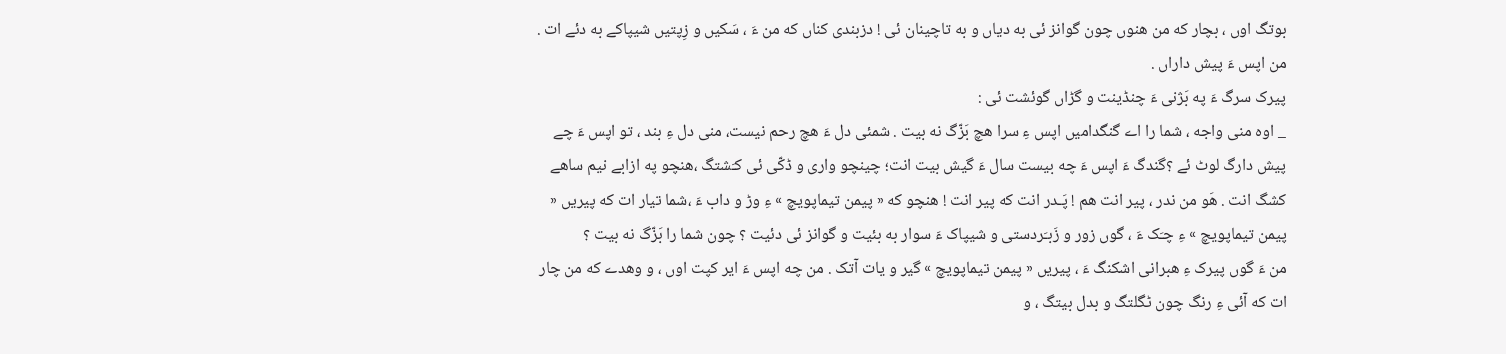بوتگ اوں ، بچار که من هنوں چون گوانز ئی به دیاں و به تاچینان ئی ! دزبندی کناں که من ءَ ، سَکیں و زِپتیں شیپاکے به دئے ات . من اپس ءَ پیش داراں .
پیرک سرگ ءَ په بَژنی ءَ چنڈینت و گڑاں گوئشت ئی :
_ اوه منی واجه ، شما را اے گنگدامیں اپس ءِ سرا هچ بَزّگ نه بیت . شمئی دل ءَ هچ رحم نیست، منی دل ءِ بند ، تو اپس ءَ چے پیش دارگ لوٹ ئے ؟گندگ ءَ اپس ءَ چه بیست سال ءَ گیش بیت انت؛ چینچو واری و ڈکّی ئی کـَشتگ ،هنچو په ازابے نیم ساهے کشگ انت . هَو من ندر ، پیر انت هم ! پَـدر انت که پیر انت ! هنچو که « پیمن تیماپویچ » ءِ وڑ و داب ءَ ،شما تیار ات که پیریں « پیمن تیماپویچ » ءِ چـَک ءَ ، گوں زور و زَبـَردستی و شیپاک ءَ سوار به بئیت و گوانز ئی دئیت ؟ چون شما را بَزّگ نه بیت ؟
من ءَ گوں پیرک ءِ هبرانی اشکنگ ءَ ، پیریں « پیمن تیماپویچ » گیر و یات آتک . من چه اپس ءَ ایر کپت اوں ، و وهدے که من چار ات که آئی ءِ رنگ چون ٹگلتگ و بدل بیتگ ، و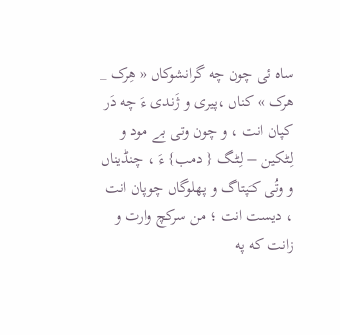ساه ئی چون چه گرانشوکاں « هِرک _ هرک » کناں ،پیری و ژَندی ءَ چه دَر کپان انت ، و چون وتی بے مود و لِـٹکین – لِـٹـگ { دمب} ءَ ، چنڈیناں و وتُی کـَپتاگ و پهلوگاں چوپان انت ، دیست انت ؛ من سرکچ وارت و زانت که په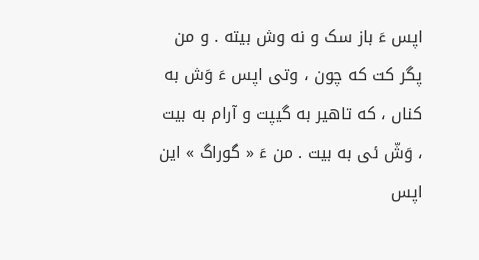اپس ءَ باز سک و نه وش بیته . و من پگر کت که چون ، وتی اپس ءَ وَش به کناں ، که تاهیر به گیپت و آرام به بیت ، وَشّ ئی به بیت . من ءَ « گوراگ » این اپس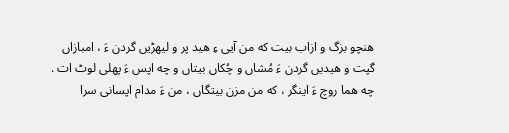هنچو بزگ و ازاب بیت که من آیی ءِ هید پر و لیهڑیں گردن ءَ ، امبازاں گپت و هیدیں گردن ءَ مُشاں و چُکاں بیتاں و چه اپس ءَ پهلی لوٹ ات .
چه هما روچ ءَ اینگر ، که من مزن بیتگاں ، من ءَ مدام اپسانی سرا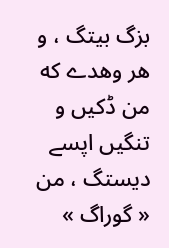بزگ بیتگ ، و هر وهدے که من ڈکیں و تنگیں اپسے دیستگ ، من « گوراگ »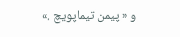و « پیمن تیماپویچ .»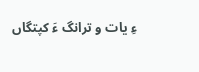ءِ یات و ترانگ ءَ کپتگاں